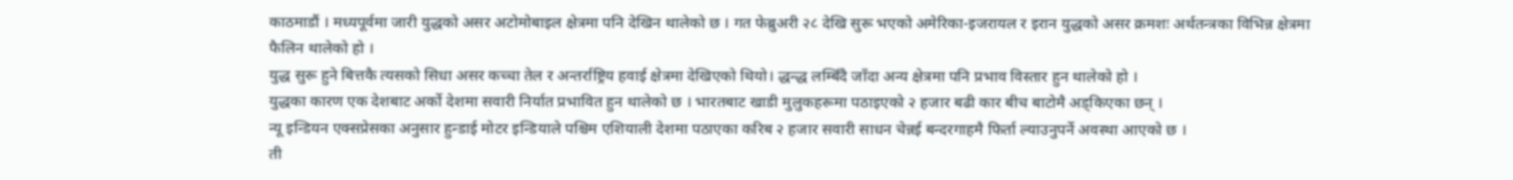काठमाडौं । मध्यपूर्वमा जारी युद्धको असर अटोमोबाइल क्षेत्रमा पनि देखिन थालेको छ । गत फेब्रुअरी २८ देखि सुरू भएको अमेरिका-इजरायल र इरान युद्धको असर क्रमशः अर्थतन्त्रका विभिन्न क्षेत्रमा फैलिन थालेको हो ।
युद्ध सुरू हुने बित्तकै त्यसको सिधा असर कच्चा तेल र अन्तर्राष्ट्रिय हवाई क्षेत्रमा देखिएको थियो। द्धन्द्ध लम्बिँदै जाँदा अन्य क्षेत्रमा पनि प्रभाव विस्तार हुन थालेको हो ।
युद्धका कारण एक देशबाट अर्को देशमा सवारी निर्यात प्रभावित हुन थालेको छ । भारतबाट खाडी मुलुकहरूमा पठाइएको २ हजार बढी कार बीच बाटोमै अड्किएका छन् ।
न्यू इन्डियन एक्सप्रेसका अनुसार हुन्डाई मोटर इन्डियाले पश्चिम एशियाली देशमा पठाएका करिब २ हजार सवारी साधन चेन्नई बन्दरगाहमै फिर्ता ल्याउनुपर्ने अवस्था आएको छ ।
ती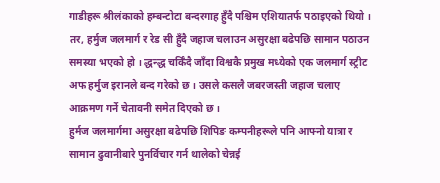गाडीहरू श्रीलंकाको हम्बन्टोटा बन्दरगाह हुँदै पश्चिम एशियातर्फ पठाइएको थियो । तर, हर्मुज जलमार्ग र रेड सी हुँदै जहाज चलाउन असुरक्षा बढेपछि सामान पठाउन समस्या भएको हो । द्धन्द्ध चर्किँदै जाँदा विश्वकै प्रमुख मध्येको एक जलमार्ग स्ट्रीट अफ हर्मुज इरानले बन्द गरेको छ । उसले कसलै जबरजस्ती जहाज चलाए आक्रमण गर्ने चेतावनी समेत दिएको छ ।
हुर्मज जलमार्गमा असुरक्षा बढेपछि शिपिङ कम्पनीहरूले पनि आफ्नो यात्रा र सामान ढुवानीबारे पुनर्विचार गर्न थालेको चेन्नई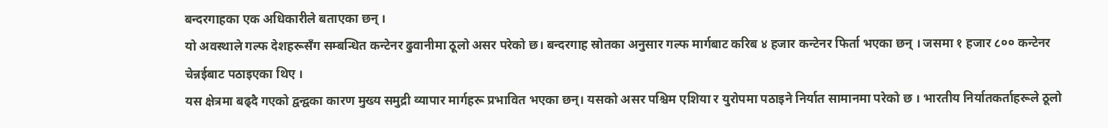बन्दरगाहका एक अधिकारीले बताएका छन् ।
यो अवस्थाले गल्फ देशहरूसँग सम्बन्धित कन्टेनर ढुवानीमा ठूलो असर परेको छ। बन्दरगाह स्रोतका अनुसार गल्फ मार्गबाट करिब ४ हजार कन्टेनर फिर्ता भएका छन् । जसमा १ हजार ८०० कन्टेनर चेन्नईबाट पठाइएका थिए ।
यस क्षेत्रमा बढ्दै गएको द्वन्द्वका कारण मुख्य समुद्री व्यापार मार्गहरू प्रभावित भएका छन्। यसको असर पश्चिम एशिया र युरोपमा पठाइने निर्यात सामानमा परेको छ । भारतीय निर्यातकर्ताहरूले ठूलो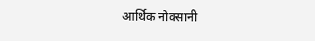आर्थिक नोक्सानी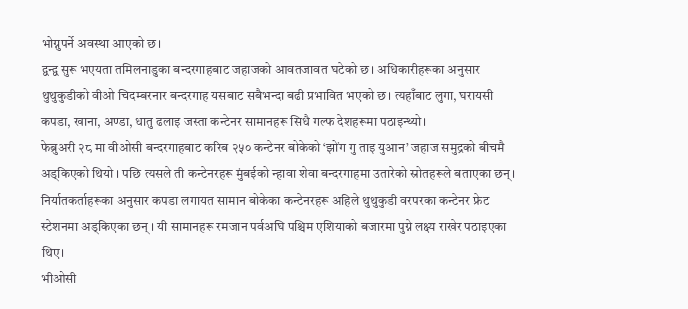भोग्नुपर्ने अवस्था आएको छ।
द्वन्द्व सुरू भएयता तमिलनाडुका बन्दरगाहबाट जहाजको आवतजावत घटेको छ। अधिकारीहरूका अनुसार थुथुकुडीको वीओ चिदम्बरनार बन्दरगाह यसबाट सबैभन्दा बढी प्रभावित भएको छ। त्यहाँबाट लुगा, घरायसी कपडा, खाना, अण्डा, धातु ढलाइ जस्ता कन्टेनर सामानहरू सिधै गल्फ देशहरूमा पठाइन्थ्यो।
फेब्रुअरी २८ मा वीओसी बन्दरगाहबाट करिब २५० कन्टेनर बोकेको ‘झोंग गु ताइ युआन’ जहाज समुद्रको बीचमै अड्किएको थियो । पछि त्यसले ती कन्टेनरहरू मुंबईको न्हावा शेवा बन्दरगाहमा उतारेको स्रोतहरूले बताएका छन्।
निर्यातकर्ताहरूका अनुसार कपडा लगायत सामान बोकेका कन्टेनरहरू अहिले थुथुकुडी वरपरका कन्टेनर फ्रेट स्टेशनमा अड्किएका छन् । यी सामानहरू रमजान पर्वअघि पश्चिम एशियाको बजारमा पुग्ने लक्ष्य राखेर पठाइएका थिए।
भीओसी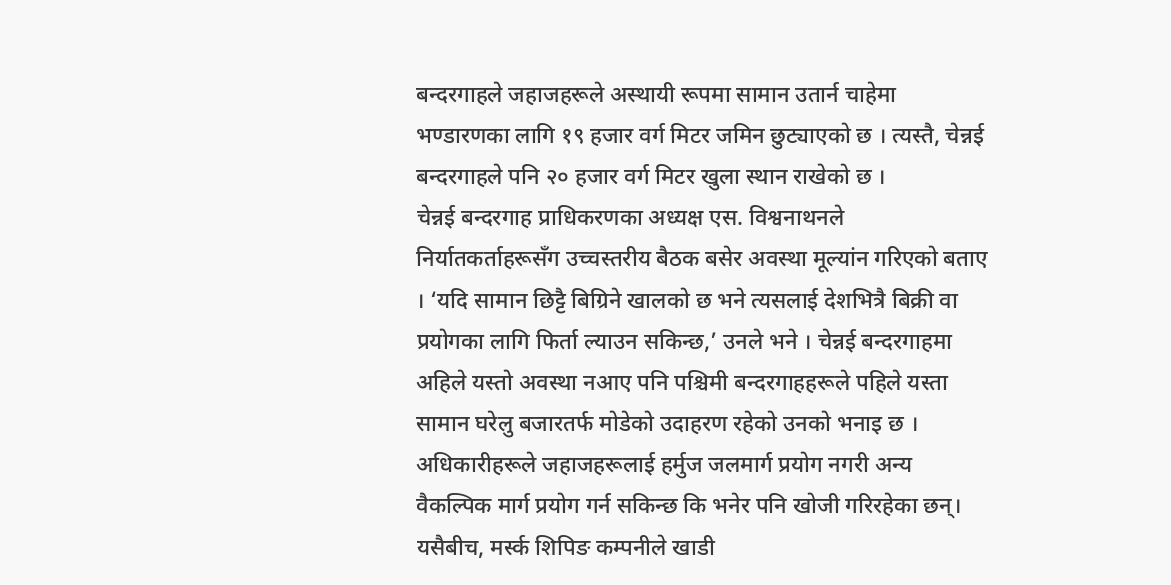बन्दरगाहले जहाजहरूले अस्थायी रूपमा सामान उतार्न चाहेमा भण्डारणका लागि १९ हजार वर्ग मिटर जमिन छुट्याएको छ । त्यस्तै, चेन्नई बन्दरगाहले पनि २० हजार वर्ग मिटर खुला स्थान राखेको छ ।
चेन्नई बन्दरगाह प्राधिकरणका अध्यक्ष एस. विश्वनाथनले निर्यातकर्ताहरूसँग उच्चस्तरीय बैठक बसेर अवस्था मूल्यांन गरिएको बताए । ‘यदि सामान छिट्टै बिग्रिने खालको छ भने त्यसलाई देशभित्रै बिक्री वा प्रयोगका लागि फिर्ता ल्याउन सकिन्छ,’ उनले भने । चेन्नई बन्दरगाहमा अहिले यस्तो अवस्था नआए पनि पश्चिमी बन्दरगाहहरूले पहिले यस्ता सामान घरेलु बजारतर्फ मोडेको उदाहरण रहेको उनको भनाइ छ ।
अधिकारीहरूले जहाजहरूलाई हर्मुज जलमार्ग प्रयोग नगरी अन्य वैकल्पिक मार्ग प्रयोग गर्न सकिन्छ कि भनेर पनि खोजी गरिरहेका छन्।
यसैबीच, मर्स्क शिपिङ कम्पनीले खाडी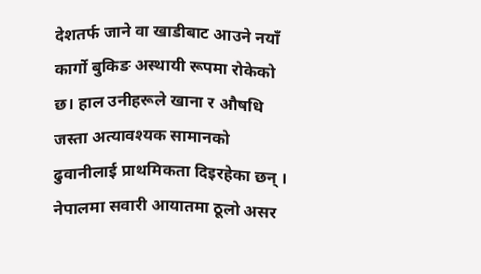देशतर्फ जाने वा खाडीबाट आउने नयाँ कार्गो बुकिङ अस्थायी रूपमा रोकेको छ। हाल उनीहरूले खाना र औषधि जस्ता अत्यावश्यक सामानको ढुवानीलाई प्राथमिकता दिइरहेका छन् ।
नेपालमा सवारी आयातमा ठूलो असर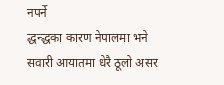नपर्ने
द्धन्द्धका कारण नेपालमा भने सवारी आयातमा धेरै ठूलो असर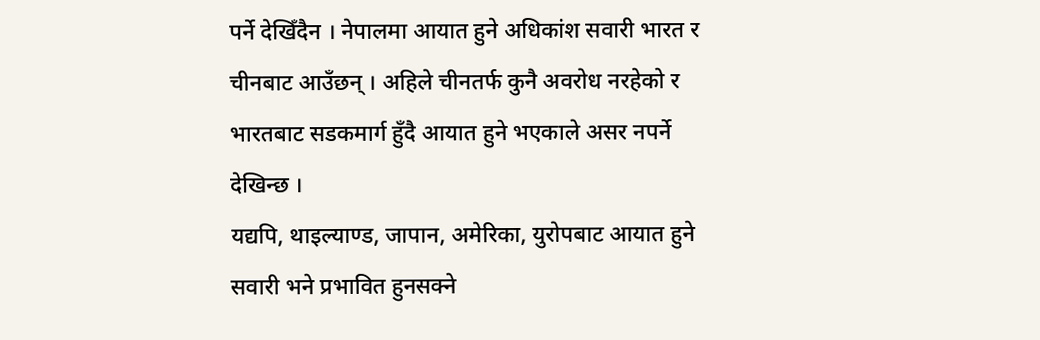पर्ने देखिँदैन । नेपालमा आयात हुने अधिकांश सवारी भारत र चीनबाट आउँछन् । अहिले चीनतर्फ कुनै अवरोध नरहेको र भारतबाट सडकमार्ग हुँदै आयात हुने भएकाले असर नपर्ने देखिन्छ ।
यद्यपि, थाइल्याण्ड, जापान, अमेरिका, युरोपबाट आयात हुने सवारी भने प्रभावित हुनसक्ने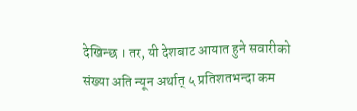देखिन्छ । तर, यी देशबाट आयात हुने सवारीको संख्या अति न्यून अर्थात् ५ प्रतिशतभन्दा कम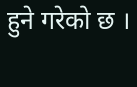हुने गरेको छ ।